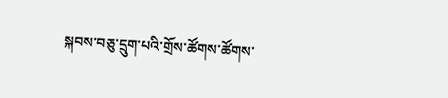སྐབས་བཅུ་དྲུག་པའི་གྲོས་ཚོགས་ཚོགས་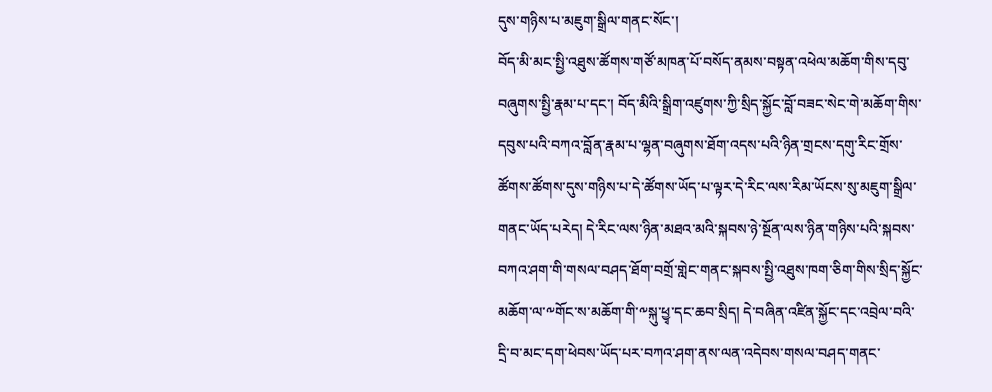དུས་གཉིས་པ་མཇུག་སྒྲིལ་གནང་སོང་།
བོད་མི་མང་སྤྱི་འཐུས་ཚོགས་གཙོ་མཁན་པོ་བསོད་ནམས་བསྟན་འཕེལ་མཆོག་གིས་དབུ་བཞུགས་སྤྱི་རྣམ་པ་དང་། བོད་མིའི་སྒྲིག་འཛུགས་ཀྱི་སྲིད་སྐྱོང་བློ་བཟང་སེང་གེ་མཆོག་གིས་དབུས་པའི་བཀའ་བློན་རྣམ་པ་ལྷན་བཞུགས་ཐོག་འདས་པའི་ཉིན་གྲངས་དགུ་རིང་གྲོས་ཚོགས་ཚོགས་དུས་གཉིས་པ་དེ་ཚོགས་ཡོད་པ་ལྟར་དེ་རིང་ལས་རིམ་ཡོངས་སུ་མཇུག་སྒྲིལ་གནང་ཡོད་པརེད། དེ་རིང་ལས་ཉིན་མཐའ་མའི་སྐབས་ཉེ་སྔོན་ལས་ཉིན་གཉིས་པའི་སྐབས་བཀའ་ཤག་གི་གསལ་བཤད་ཐོག་བགྲོ་གླེང་གནང་སྐབས་སྤྱི་འཐུས་ཁག་ཅིག་གིས་སྲིད་སྐྱོང་མཆོག་ལ་༸གོང་ས་མཆོག་གི་༸སྐུ་ཕྱྭ་དང་ཆབ་སྲིད། དེ་བཞིན་འཛིན་སྐྱོང་དང་འབྲེལ་བའི་དྲི་བ་མང་དག་ཕེབས་ཡོད་པར་བཀའ་ཤག་ནས་ལན་འདེབས་གསལ་བཤད་གནང་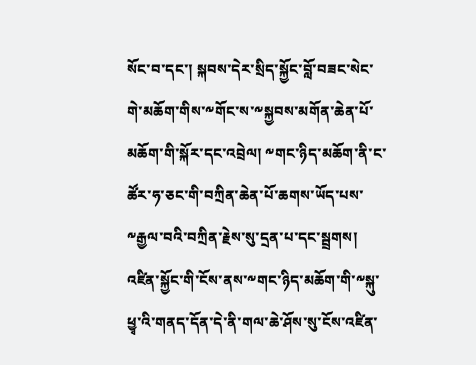སོང་བ་དང་། སྐབས་དེར་སྲིད་སྐྱོང་བློ་བཟང་སེང་གེ་མཆོག་གིས་༸གོང་ས་༸སྐྱབས་མགོན་ཆེན་པོ་མཆོག་གི་སྐོར་དང་འབྲེལ། ༸གང་ཉིད་མཆོག་ནི་ང་ཚོར་ཧ་ཅང་གི་བཀྲིན་ཆེན་པོ་ཆགས་ཡོད་པས་༸རྒྱལ་བའི་བཀྲིན་རྗེས་སུ་དྲན་པ་དང་སྦྲགས། འཛིན་སྐྱོང་གི་ངོས་ནས་༸གང་ཉིད་མཆོག་གི་༸སྐུ་ཕྱྭ་འི་གནད་དོན་དེ་ནི་གལ་ཆེ་ཤོས་སུ་ངོས་འཛིན་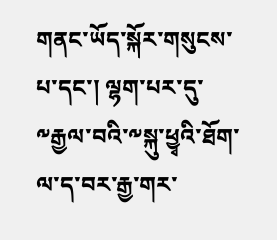གནང་ཡོད་སྐོར་གསུངས་པ་དང་། ལྷག་པར་དུ་༸རྒྱལ་བའི་༸སྐུ་ཕྱྭའི་ཐོག་ལ་ད་བར་རྒྱ་གར་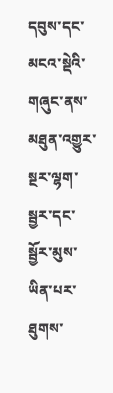དབུས་དང་མངའ་སྡེའི་གཞུང་ནས་མཐུན་འགྱུར་སྔར་ལྷག་སྦྱར་དང་སྦྱོར་མུས་ཡིན་པར་ཐུགས་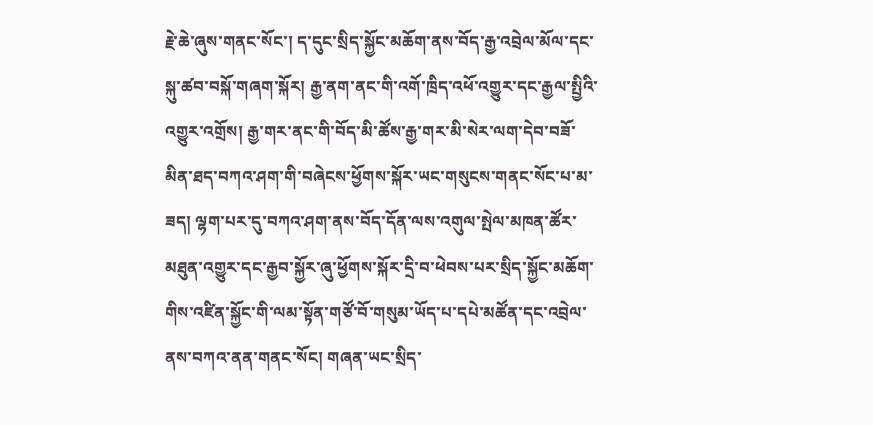རྗེ་ཆེ་ཞུས་གནང་སོང་། ད་དུང་སྲིད་སྐྱོང་མཆོག་ནས་བོད་རྒྱ་འབྲེལ་མོལ་དང་སྐུ་ཚབ་བསྐོ་གཞག་སྐོར། རྒྱ་ནག་ནང་གི་འགོ་ཁྲིད་འཕོ་འགྱུར་དང་རྒྱལ་སྤྱིའི་འགྱུར་འགྲོས། རྒྱ་གར་ནང་གི་བོད་མི་ཚོས་རྒྱ་གར་མི་སེར་ལག་དེབ་བཟོ་མིན་ཐད་བཀའ་ཤག་གི་བཞེངས་ཕྱོགས་སྐོར་ཡང་གསུངས་གནང་སོང་པ་མ་ཟད། ལྷག་པར་དུ་བཀའ་ཤག་ནས་བོད་དོན་ལས་འགུལ་སྤེལ་མཁན་ཚོར་མཐུན་འགྱུར་དང་རྒྱབ་སྐྱོར་ཞུ་ཕྱོགས་སྐོར་དྲི་བ་ཕེབས་པར་སྲིད་སྐྱོང་མཆོག་གིས་འཛིན་སྐྱོང་གི་ལམ་སྟོན་གཙོ་བོ་གསུམ་ཡོད་པ་དཔེ་མཚོན་དང་འབྲེལ་ནས་བཀའ་ནན་གནང་སོང། གཞན་ཡང་སྲིད་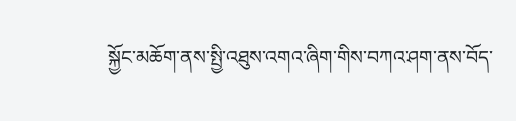སྐྱོང་མཆོག་ནས་སྤྱི་འཐུས་འགའ་ཞིག་གིས་བཀའ་ཤག་ནས་བོད་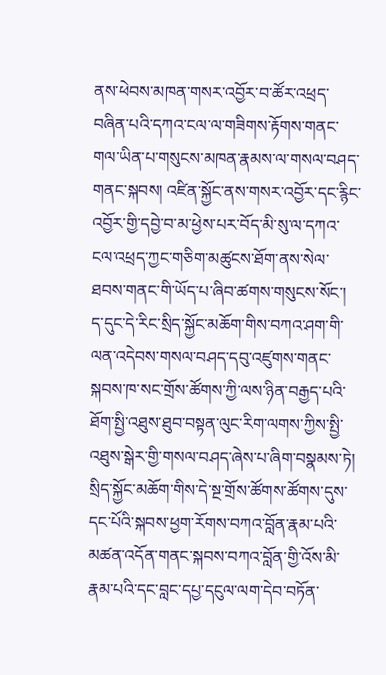ནས་ཕེབས་མཁན་གསར་འབྱོར་བ་ཚོར་འཕྲད་བཞིན་པའི་དཀའ་ངལ་ལ་གཟིགས་རྟོགས་གནང་གལ་ཡིན་པ་གསུངས་མཁན་རྣམས་ལ་གསལ་བཤད་གནང་སྐབས། འཛིན་སྐྱོང་ནས་གསར་འབྱོར་དང་རྙིང་འབྱོར་གྱི་དབྱེ་བ་མ་ཕྱེས་པར་བོད་མི་སུ་ལ་དཀའ་ངལ་འཕྲད་ཀྱང་གཅིག་མཚུངས་ཐོག་ནས་སེལ་ཐབས་གནང་གི་ཡོད་པ་ཞིབ་ཚགས་གསུངས་སོང་། ད་དུང་དེ་རིང་སྲིད་སྐྱོང་མཆོག་གིས་བཀའ་ཤག་གི་ལན་འདེབས་གསལ་བཤད་དབུ་འཛུགས་གནང་སྐབས་ཁ་སང་གྲོས་ཚོགས་ཀྱི་ལས་ཉིན་བརྒྱད་པའི་ཐོག་སྤྱི་འཐུས་ཐུབ་བསྟན་ལུང་རིག་ལགས་ཀྱིས་སྤྱི་འཐུས་སྒེར་གྱི་གསལ་བཤད་ཞེས་པ་ཞིག་བསྣམས་ཏེ། སྲིད་སྐྱོང་མཆོག་གིས་དེ་སྔ་གྲོས་ཚོགས་ཚོགས་དུས་དང་པོའི་སྐབས་ཕྱག་རོགས་བཀའ་བློན་རྣམ་པའི་མཚན་འདོན་གནང་སྐབས་བཀའ་བློན་གྱི་འོས་མི་རྣམ་པའི་དང་བླང་དཔྱ་དངུལ་ལག་དེབ་བཏོན་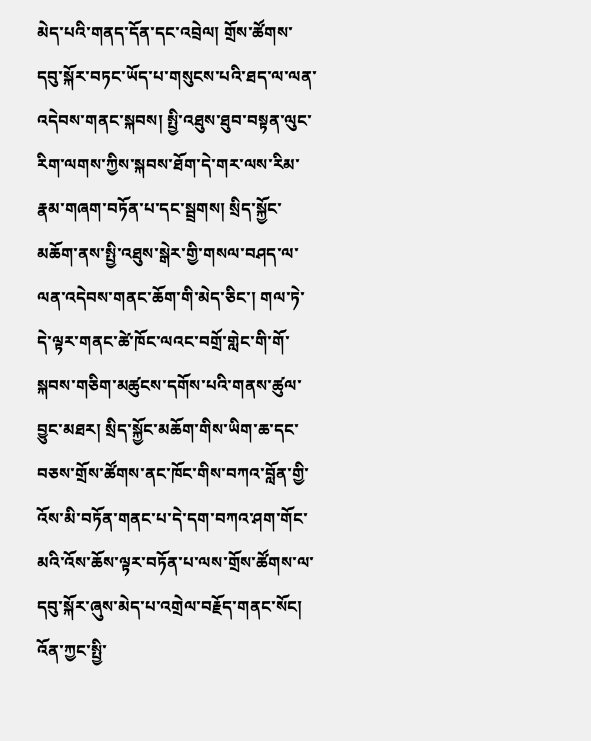མེད་པའི་གནད་དོན་དང་འབྲེལ། གྲོས་ཚོགས་དབུ་སྐོར་བཏང་ཡོད་པ་གསུངས་པའི་ཐད་ལ་ལན་འདེབས་གནང་སྐབས། སྤྱི་འཐུས་ཐུབ་བསྟན་ལུང་རིག་ལགས་ཀྱིས་སྐབས་ཐོག་དེ་གར་ལས་རིམ་རྣམ་གཞག་བཏོན་པ་དང་སྦྲགས། སྲིད་སྐྱོང་མཆོག་ནས་སྤྱི་འཐུས་སྒེར་གྱི་གསལ་བཤད་ལ་ལན་འདེབས་གནང་ཆོག་གི་མེད་ཅིང་། གལ་ཏེ་དེ་ལྟར་གནང་ཚེ་ཁོང་ལའང་བགྲོ་གླེང་གི་གོ་སྐབས་གཅིག་མཚུངས་དགོས་པའི་གནས་ཚུལ་བྱུང་མཐར། སྲིད་སྐྱོང་མཆོག་གིས་ཡིག་ཆ་དང་བཅས་གྲོས་ཚོགས་ནང་ཁོང་གིས་བཀའ་བློན་གྱི་འོས་མི་བཏོན་གནང་པ་དེ་དག་བཀའ་ཤག་གོང་མའི་འོས་ཆོས་ལྟར་བཏོན་པ་ལས་གྲོས་ཚོགས་ལ་དབུ་སྐོར་ཞུས་མེད་པ་འགྲེལ་བརྗོད་གནང་སོང། འོན་ཀྱང་སྤྱི་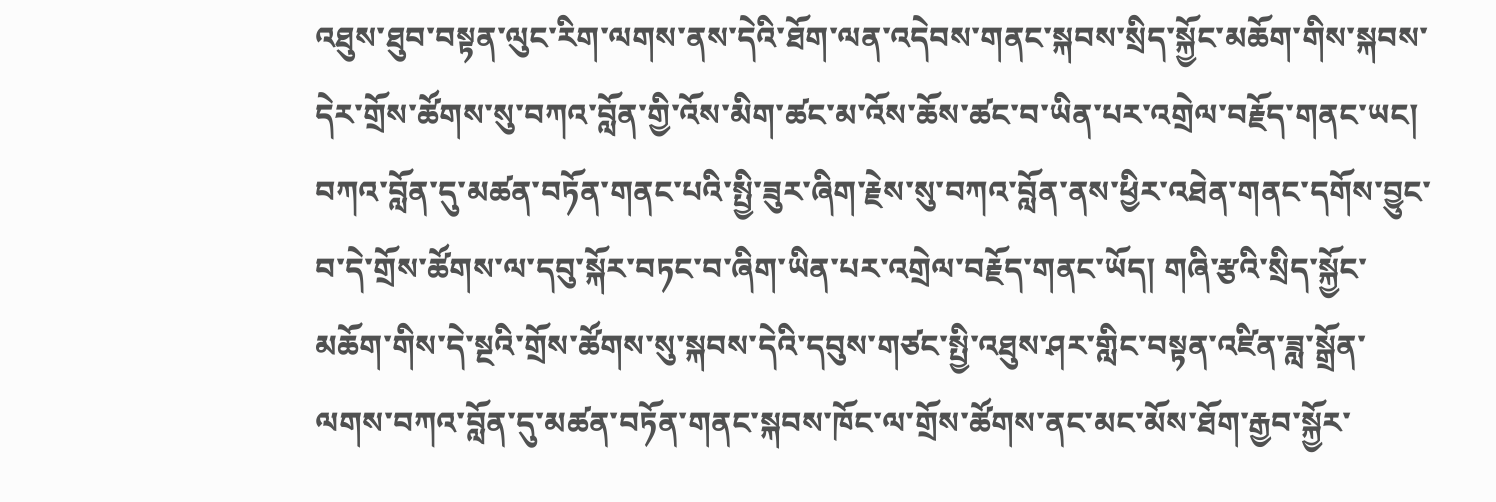འཐུས་ཐུབ་བསྟན་ལུང་རིག་ལགས་ནས་དེའི་ཐོག་ལན་འདེབས་གནང་སྐབས་སྲིད་སྐྱོང་མཆོག་གིས་སྐབས་དེར་གྲོས་ཚོགས་སུ་བཀའ་བློན་གྱི་འོས་མིག་ཚང་མ་འོས་ཆོས་ཚང་བ་ཡིན་པར་འགྲེལ་བརྗོད་གནང་ཡང། བཀའ་བློན་དུ་མཚན་བཏོན་གནང་པའི་སྤྱི་ཟུར་ཞིག་རྗེས་སུ་བཀའ་བློན་ནས་ཕྱིར་འཐེན་གནང་དགོས་བྱུང་བ་དེ་གྲོས་ཚོགས་ལ་དབུ་སྐོར་བཏང་བ་ཞིག་ཡིན་པར་འགྲེལ་བརྗོད་གནང་ཡོད། གཞི་རྩའི་སྲིད་སྐྱོང་མཆོག་གིས་དེ་སྔའི་གྲོས་ཚོགས་སུ་སྐབས་དེའི་དབུས་གཙང་སྤྱི་འཐུས་ཤར་གླིང་བསྟན་འཛིན་ཟླ་སྒྲོན་ལགས་བཀའ་བློན་དུ་མཚན་བཏོན་གནང་སྐབས་ཁོང་ལ་གྲོས་ཚོགས་ནང་མང་མོས་ཐོག་རྒྱབ་སྐྱོར་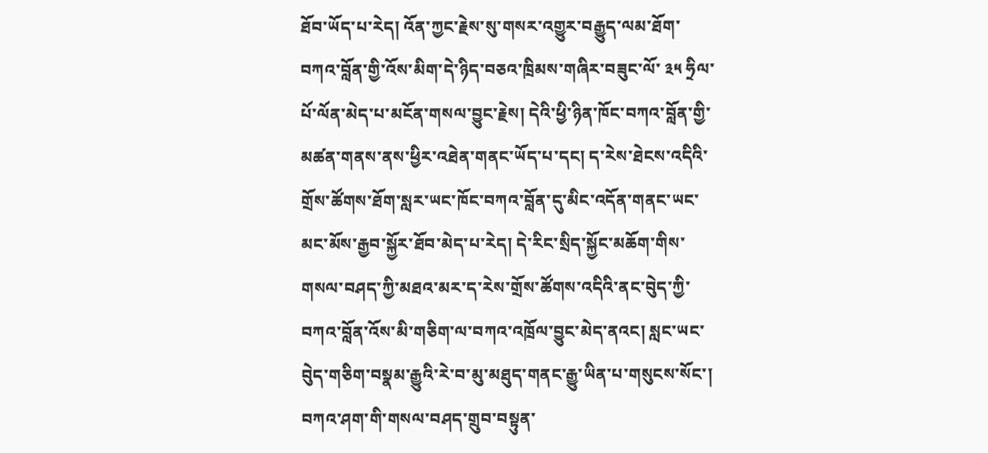ཐོབ་ཡོད་པ་རེད། འོན་ཀྱང་རྗེས་སུ་གསར་འགྱུར་བརྒྱུད་ལམ་ཐོག་བཀའ་བློན་གྱི་འོས་མིག་དེ་ཉིད་བཅའ་ཁྲིམས་གཞིར་བཟུང་ལོ་ ༣༥ ཧྲིལ་པོ་ལོན་མེད་པ་མངོན་གསལ་བྱུང་རྗེས། དེའི་ཕྱི་ཉིན་ཁོང་བཀའ་བློན་གྱི་མཚན་གནས་ནས་ཕྱིར་འཐེན་གནང་ཡོད་པ་དང། ད་རེས་ཐེངས་འདིའི་གྲོས་ཚོགས་ཐོག་སླར་ཡང་ཁོང་བཀའ་བློན་དུ་མིང་འདོན་གནང་ཡང་མང་མོས་རྒྱབ་སྐྱོར་ཐོབ་མེད་པ་རེད། དེ་རིང་སྲིད་སྐྱོང་མཆོག་གིས་གསལ་བཤད་ཀྱི་མཐའ་མར་ད་རེས་གྲོས་ཚོགས་འདིའི་ནང་བེུད་ཀྱི་བཀའ་བློན་འོས་མི་གཅིག་ལ་བཀའ་འཁྲོལ་བྱུང་མེད་ནའང། སླང་ཡང་བེུད་གཅིག་བསྣམ་རྒྱུའི་རེ་བ་མུ་མཐུད་གནང་རྒྱུ་ཡིན་པ་གསུངས་སོང་། བཀའ་ཤག་གི་གསལ་བཤད་གྲུབ་བསྟུན་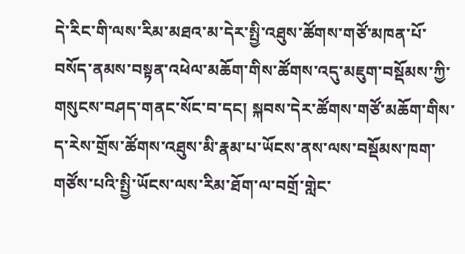དེ་རིང་གི་ལས་རིམ་མཐའ་མ་དེར་སྤྱི་འཐུས་ཚོགས་གཙོ་མཁན་པོ་བསོད་ནམས་བསྟན་འཕེལ་མཆོག་གིས་ཚོགས་འདུ་མཇུག་བསྡོམས་ཀྱི་གསུངས་བཤད་གནང་སོང་བ་དང། སྐབས་དེར་ཚོགས་གཙོ་མཆོག་གིས་ད་རེས་གྲོས་ཚོགས་འཐུས་མི་རྣམ་པ་ཡོངས་ནས་ལས་བསྡོམས་ཁག་གཙོས་པའི་སྤྱི་ཡོངས་ལས་རིམ་ཐོག་ལ་བགྲོ་གླེང་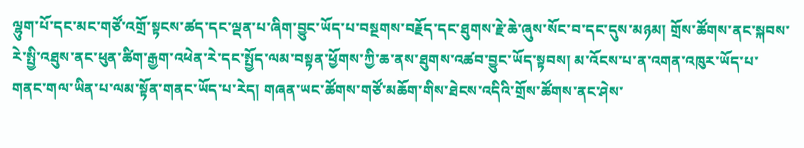ལྷུག་པོ་དང་མང་གཙོ་འགྲོ་སྟངས་ཚད་དང་ལྡན་པ་ཞིག་བྱུང་ཡོད་པ་བསྔགས་བརྗོད་དང་ཐུགས་རྗེ་ཆེ་ཞུས་སོང་བ་དང་དུས་མཉམ། གྲོས་ཚོགས་ནང་སྐབས་རེ་སྤྱི་འཐུས་ནང་ཕུན་ཚིག་རྒྱག་འཕེན་རེ་དང་སྤྱོད་ལམ་བསྟན་ཕྱོགས་ཀྱི་ཆ་ནས་ཐུགས་འཚབ་བྱུང་ཡོད་སྟབས། མ་འོངས་པ་ན་འགན་འཁུར་ཡོད་པ་གནང་གལ་ཡིན་པ་ལམ་སྟོན་གནང་ཡོད་པ་རེད། གཞན་ཡང་ཚོགས་གཙོ་མཆོག་གིས་ཐེངས་འདིའི་གྲོས་ཚོགས་ནང་ཤེས་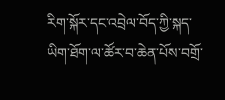རིག་སྐོར་དང་འབྲེལ་བོད་ཀྱི་སྐད་ཡིག་ཐོག་ལ་ཚོར་བ་ཆེན་པོས་བགྲོ་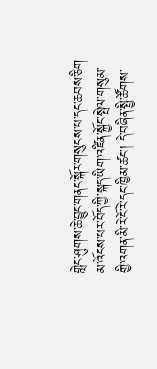གླེང་ཤུགས་ཆེ་བྱུང་གནང་སྐོར་གསུངས་པ་དང་ཆབས་ཅིག མ་འོངས་པར་བོད་ཀྱི་སྐད་ཡིག་འཛིན་སྐྱོང་སྤེལ་གསུམ་གྱི་འགན་མི་རེ་ངོ་རེ་དང་ཁྱིམ་ཚང་། དེ་བཞིན་སྤྱི་ཚོགས་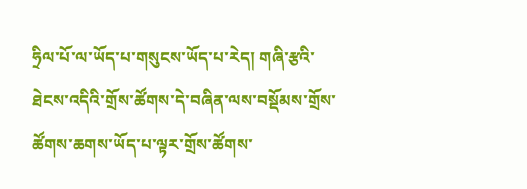ཧྲིལ་པོ་ལ་ཡོད་པ་གསུངས་ཡོད་པ་རེད། གཞི་རྩའི་ཐེངས་འདིའི་གྲོས་ཚོགས་དེ་བཞིན་ལས་བསྡོམས་གྲོས་ཚོགས་ཆགས་ཡོད་པ་ལྟར་གྲོས་ཚོགས་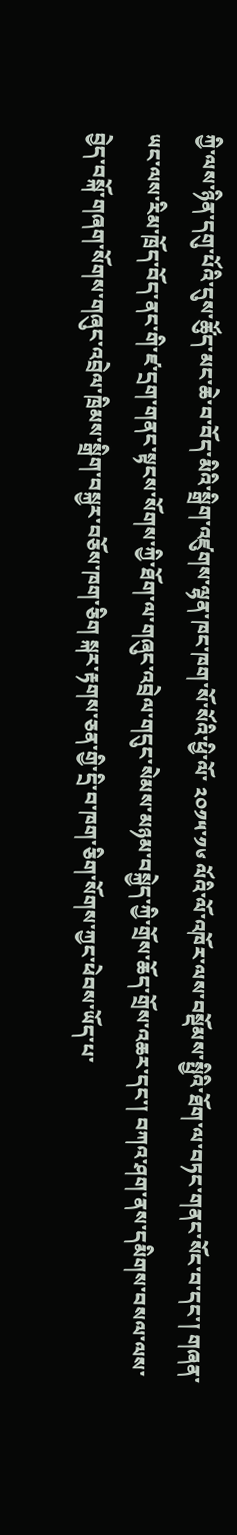ཀྱི་ལས་ཉིན་དགུ་པོའི་དུས་ཚོུད་མང་ཆེ་བ་བོད་མིའི་སྒྲིག་འཛུགས་ལྷན་ཁང་ཁག་སོ་སོའི་ཕྱི་ལོ་ ༢༠༡༥་༡༦ ལོའི་ལོ་འཁོར་ལས་བསྡོམས་སྤྱིའི་ཐོག་ལ་བཏང་གནང་སོང་བ་དང་། གཞན་ཡང་ལས་རིམ་ཁྲོད་བོད་ནང་གི་ཛ་དྲག་གནང་སྟངས་སོགས་ཀྱི་ཐོག་ལ་གཞུང་འབྲེལ་གདུང་སེམས་མཉམ་བསྐྱེད་ཀྱི་གྲོས་ཆོད་གྲོས་འཆར་དང་། བཀའ་ཤག་ནས་དམིགས་བསལ་ལས་བྱེད་བསྐོ་གཞག་སོགས་གཞུང་འབྲེལ་ཁྲིམས་སྒྲིག་བསྐྱར་བཅོས་ཁག་ཅིག སྐར་རྟགས་ཅན་གྱི་དྲི་བ་ཁག་ཅིག་སོགས་ཀྱང་ཕེབས་ཡོད་པ་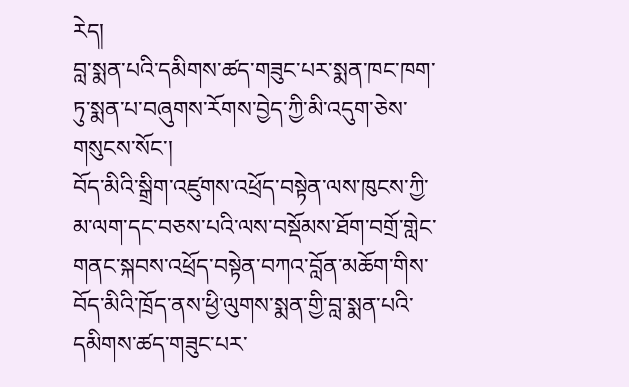རེད།
བླ་སྨན་པའི་དམིགས་ཚད་གཟུང་པར་སྨན་ཁང་ཁག་ཏུ་སྨན་པ་བཞུགས་རོགས་བྱེད་ཀྱི་མི་འདུག་ཅེས་གསུངས་སོང་།
བོད་མིའི་སྒྲིག་འཛུགས་འཕྲོད་བསྟེན་ལས་ཁུངས་ཀྱི་མ་ལག་དང་བཅས་པའི་ལས་བསྡོམས་ཐོག་བགྲོ་གླེང་གནང་སྐབས་འཕྲོད་བསྟེན་བཀའ་བློན་མཆོག་གིས་བོད་མིའི་ཁྲོད་ནས་ཕྱི་ལུགས་སྨན་གྱི་བླ་སྨན་པའི་དམིགས་ཚད་གཟུང་པར་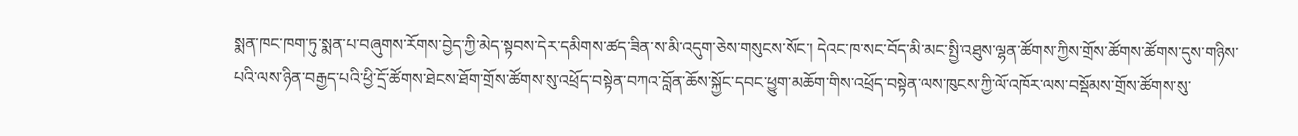སྨན་ཁང་ཁག་ཏུ་སྨན་པ་བཞུགས་རོགས་བྱེད་ཀྱི་མེད་སྟབས་དེར་དམིགས་ཚད་ཟིན་ས་མི་འདུག་ཅེས་གསུངས་སོང་། དེའང་ཁ་སང་བོད་མི་མང་སྤྱི་འཐུས་ལྷན་ཚོགས་ཀྱིས་གྲོས་ཚོགས་ཚོགས་དུས་གཉིས་པའི་ལས་ཉིན་བརྒྱད་པའི་ཕྱི་དྲོ་ཚོགས་ཐེངས་ཐོག་གྲོས་ཚོགས་སུ་འཕྲོད་བསྟེན་བཀའ་བློན་ཆོས་སྐྱོང་དབང་ཕྱུག་མཆོག་གིས་འཕྲོད་བསྟེན་ལས་ཁུངས་ཀྱི་ལོ་འཁོར་ལས་བསྡོམས་གྲོས་ཚོགས་སུ་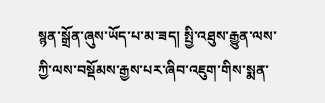སྙན་སྒྲོན་ཞུས་ཡོད་པ་མ་ཟད། སྤྱི་འཐུས་རྒྱུན་ལས་ཀྱི་ལས་བསྡོམས་རྒྱས་པར་ཞིབ་འཇུག་གིས་སྨན་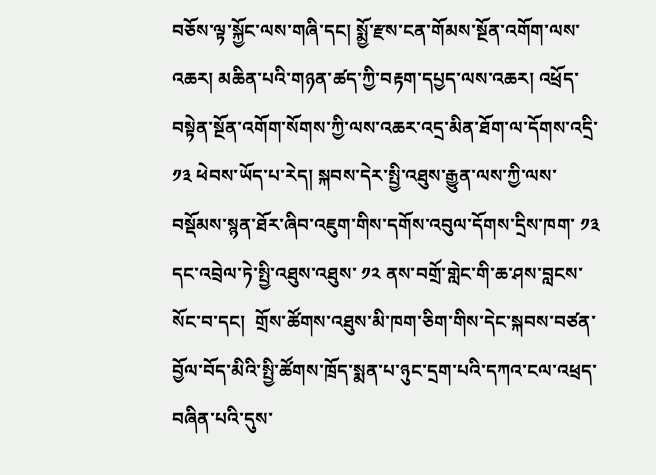བཅོས་ལྟ་སྐྱོང་ལས་གཞི་དང། སྨྱོ་རྫས་ངན་གོམས་སྔོན་འགོག་ལས་འཆར། མཆིན་པའི་གཉན་ཚད་ཀྱི་བརྟག་དཔྱད་ལས་འཆར། འཕྲོད་བསྟེན་སྔོན་འགོག་སོགས་ཀྱི་ལས་འཆར་འདྲ་མིན་ཐོག་ལ་དོགས་འདྲི་ ༡༣ ཕེབས་ཡོད་པ་རེད། སྐབས་དེར་སྤྱི་འཐུས་རྒྱུན་ལས་ཀྱི་ལས་བསྡོམས་སྙན་ཐོར་ཞིབ་འཇུག་གིས་དགོས་འབུལ་དོགས་དྲིས་ཁག་ ༡༣ དང་འབྲེལ་ཏེ་སྤྱི་འཐུས་འཐུས་ ༡༢ ནས་བགྲོ་གླེང་གི་ཆ་ཤས་བླངས་སོང་བ་དང།  གྲོས་ཚོགས་འཐུས་མི་ཁག་ཅིག་གིས་དེང་སྐབས་བཙན་བྱོལ་བོད་མིའི་སྤྱི་ཚོགས་ཁྲོད་སྨན་པ་ཉུང་དྲག་པའི་དཀའ་ངལ་འཕྲད་བཞིན་པའི་དུས་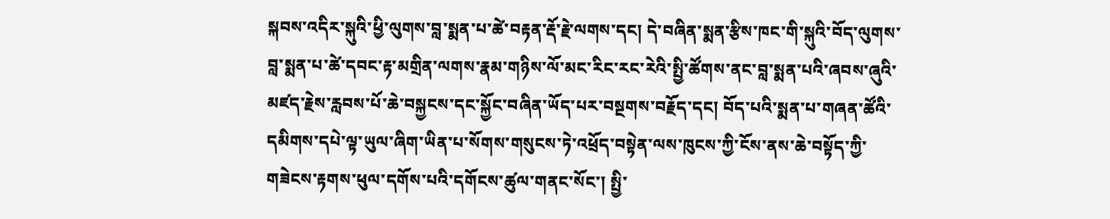སྐབས་འདིར་སྐུའི་ཕྱི་ལུགས་བླ་སྨན་པ་ཚེ་བརྟན་རྡོ་རྗེ་ལགས་དང། དེ་བཞིན་སྨན་རྩིས་ཁང་གི་སྐུའི་བོད་ལུགས་བླ་སྨན་པ་ཚེ་དབང་རྟ་མགྲིན་ལགས་རྣམ་གཉིས་ལོ་མང་རིང་རང་རེའི་སྤྱི་ཚོགས་ནང་བླ་སྨན་པའི་ཞབས་ཞུའི་མཛད་རྗེས་རླབས་པོ་ཆེ་བསྐྱངས་དང་སྐྱོང་བཞིན་ཡོད་པར་བསྔགས་བརྗོད་དང། བོད་པའི་སྨན་པ་གཞན་ཚོའི་དམིགས་དཔེ་ལྟ་ཡུལ་ཞིག་ཡིན་པ་སོགས་གསུངས་ཏེ་འཕྲོད་བསྟེན་ལས་ཁུངས་ཀྱི་ངོས་ནས་ཆེ་བསྟོད་ཀྱི་གཟེངས་རྟགས་ཕུལ་དགོས་པའི་དགོངས་ཚུལ་གནང་སོང་། སྤྱི་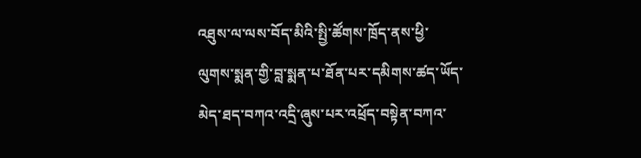འཐུས་ལ་ལས་བོད་མིའི་སྤྱི་ཚོགས་ཁྲོད་ནས་ཕྱི་ལུགས་སྨན་གྱི་བླ་སྨན་པ་ཐོན་པར་དམིགས་ཚད་ཡོད་མེད་ཐད་བཀའ་འདྲི་ཞུས་པར་འཕྲོད་བསྟེན་བཀའ་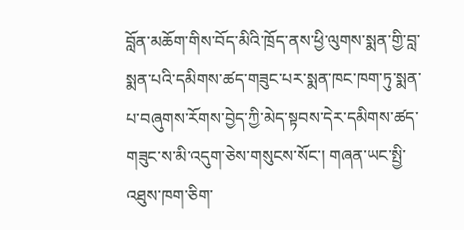བློན་མཆོག་གིས་བོད་མིའི་ཁྲོད་ནས་ཕྱི་ལུགས་སྨན་གྱི་བླ་སྨན་པའི་དམིགས་ཚད་གཟུང་པར་སྨན་ཁང་ཁག་ཏུ་སྨན་པ་བཞུགས་རོགས་བྱེད་ཀྱི་མེད་སྟབས་དེར་དམིགས་ཚད་གཟུང་ས་མི་འདུག་ཅེས་གསུངས་སོང་། གཞན་ཡང་སྤྱི་འཐུས་ཁག་ཅིག་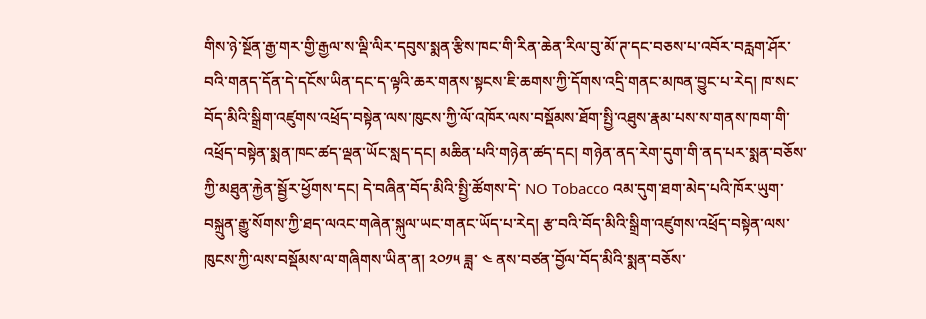གིས་ཉེ་སྔོན་རྒྱ་གར་གྱི་རྒྱལ་ས་ལྡི་ལིར་དབུས་སྨན་རྩིས་ཁང་གི་རིན་ཆེན་རིལ་བུ་མོ་ཊ་དང་བཅས་པ་འབོར་བརླག་ཤོར་བའི་གནད་དོན་དེ་དངོས་ཡིན་དང་ད་ལྟའི་ཆར་གནས་སྟངས་ཇི་ཆགས་ཀྱི་དོགས་འདྲི་གནང་མཁན་བྱུང་པ་རེད། ཁ་སང་བོད་མིའི་སྒྲིག་འཛུགས་འཕྲོད་བསྟེན་ལས་ཁུངས་ཀྱི་ལོ་འཁོར་ལས་བསྡོམས་ཐོག་སྤྱི་འཐུས་རྣམ་པས་ས་གནས་ཁག་གི་འཕྲོད་བསྟེན་སྨན་ཁང་ཚད་ལྡན་ཡོང་སླད་དང། མཆིན་པའི་གཉེན་ཚད་དང། གཉེན་ནད་རེག་དུག་གི་ནད་པར་སྨན་བཅོས་ཀྱི་མཐུན་རྐྱེན་སྦྱོར་ཕྱོགས་དང། དེ་བཞིན་བོད་མིའི་སྤྱི་ཚོགས་དེ་ NO Tobacco འམ་དུག་ཐག་མེད་པའི་ཁོར་ཡུག་བསྐྲུན་རྒྱུ་སོགས་ཀྱི་ཐད་ལའང་གཞེན་སྐུལ་ཡང་གནང་ཡོད་པ་རེད། རྩ་བའི་བོད་མིའི་སྒྲིག་འཛུགས་འཕྲོད་བསྟེན་ལས་ཁུངས་ཀྱི་ལས་བསྡོམས་ལ་གཞིགས་ཡིན་ན། ༢༠༡༥ ཟླ་ ༤ ནས་བཙན་བྱོལ་བོད་མིའི་སྨན་བཅོས་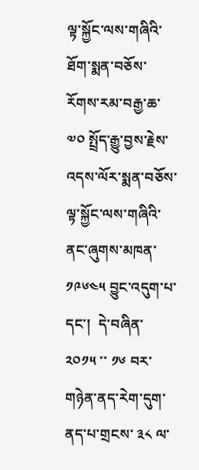ལྟ་སྐྱོང་ལས་གཞིའི་ཐོག་སྨན་བཅོས་རོགས་རམ་བརྒྱ་ཆ་ ༧༠ སྤྲོད་རྒྱུ་བྱས་རྗེས་འདས་ལོར་སྨན་བཅོས་ལྟ་སྐྱོང་ལས་གཞིའི་ནང་ཞུགས་མཁན་ ༡༩༦༤༥ བྱུང་འདུག་པ་དང་།  དེ་བཞིན་ ༢༠༡༥ ་་ ༡༦ བར་གཉེན་ནད་རེག་དུག་ནད་པ་གྲངས་ ༣༨ ལ་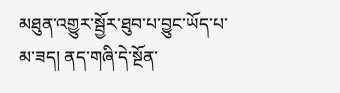མཐུན་འགྱུར་སྦྱོར་ཐུབ་པ་བྱུང་ཡོད་པ་མ་ཟད། ནད་གཞི་དེ་སྔོན་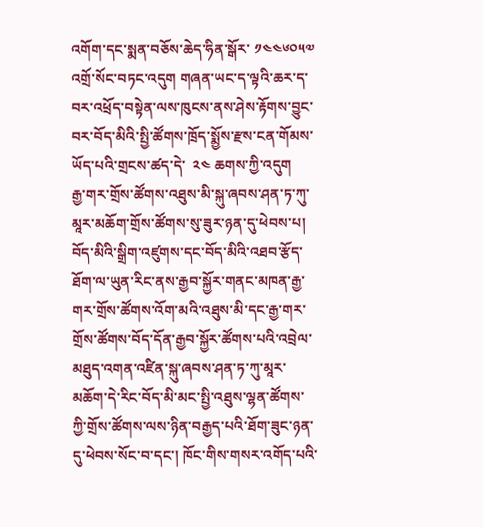འགོག་དང་སྨན་བཅོས་ཆེད་ཧིན་སྒོར་ ༡༤༤༦༠༥༧ འགྲོ་སོང་བཏང་འདུག གཞན་ཡང་ད་ལྟའི་ཆར་ད་བར་འཕྲོད་བསྟེན་ལས་ཁུངས་ནས་ཤེས་རྟོགས་བྱུང་བར་བོད་མིའི་སྤྱི་ཚོགས་ཁྲོད་སྨྱོས་རྫས་ངན་གོམས་ཡོད་པའི་གྲངས་ཚད་དེ་  ༢༤ ཆགས་ཀྱི་འདུག
རྒྱ་གར་གྲོས་ཚོགས་འཐུས་མི་སྐུ་ཞབས་ཤན་ཏ་ཀུ་མཱར་མཆོག་གྲོས་ཚོགས་སུ་ཟུར་ཉན་དུ་ཕེབས་པ།
བོད་མིའི་སྒྲིག་འཛུགས་དང་བོད་མིའི་འཐབ་རྩོད་ཐོག་ལ་ཡུན་རིང་ནས་རྒྱབ་སྐྱོར་གནང་མཁན་རྒྱ་གར་གྲོས་ཚོགས་འོག་མའི་འཐུས་མི་དང་རྒྱ་གར་གྲོས་ཚོགས་བོད་དོན་རྒྱབ་སྐྱོར་ཚོགས་པའི་འབྲེལ་མཐུད་འགན་འཛིན་སྐུ་ཞབས་ཤན་ཏ་ཀུ་མཱར་མཆོག་དེ་རིང་བོད་མི་མང་སྤྱི་འཐུས་ལྷན་ཚོགས་ཀྱི་གྲོས་ཚོགས་ལས་ཉིན་བརྒྱད་པའི་ཐོག་ཟུང་ཉན་དུ་ཕེབས་སོང་བ་དང་། ཁོང་གིས་གསར་འགོད་པའི་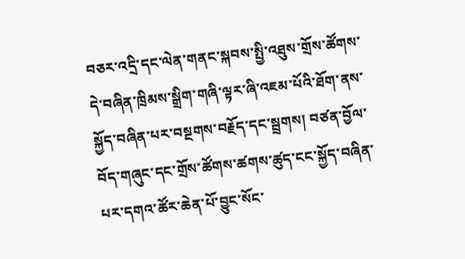བཅར་འདྲི་དང་ལེན་གནང་སྐབས་སྤྱི་འཐུས་གྲོས་ཚོགས་དེ་བཞིན་ཁྲིམས་སྒྲིག་གཞི་ལྟར་ཞི་འཇམ་པོའི་ཐོག་ནས་སྐྱོད་བཞིན་པར་བསྔགས་བརྗོད་དང་སྦྲགས། བཙན་བྱོལ་བོད་གཞུང་དང་གྲོས་ཚོགས་ཚགས་ཚུད་ངང་སྐྱོད་བཞིན་པར་དགའ་ཚོར་ཆེན་པོ་བྱུང་སོང་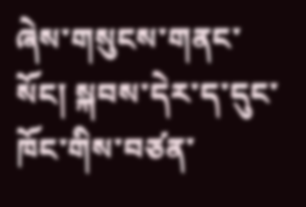ཞེས་གསུངས་གནང་སོང། སྐབས་དེར་ད་དུང་ཁོང་གིས་བཙན་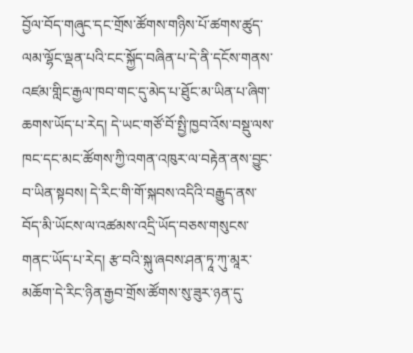བྱོལ་བོད་གཞུང་དང་གྲོས་ཚོགས་གཉིས་པོ་ཚགས་ཚུད་ལམ་ལྷོང་ལྡན་པའི་ངང་སྐྱོད་བཞིན་པ་དེ་ནི་དངོས་གནས་འཛམ་གླིང་རྒྱལ་ཁབ་གང་དུ་མེད་པ་ཐོུང་མ་ཡིན་པ་ཞིག་ཆགས་ཡོད་པ་རེད། དེ་ཡང་གཙོ་བོ་སྤྱི་ཁྱབ་འོས་བསྡུ་ལས་ཁང་དང་མང་ཚོགས་ཀྱི་འགན་འཁུར་ལ་བརྟེན་ནས་བྱུང་བ་ཡིན་སྟབས། དེ་རིང་གི་གོ་སྐབས་འདིའི་བརྒྱུད་ནས་བོད་མི་ཡོངས་ལ་འཚམས་འདྲི་ཡོད་བཅས་གསུངས་གནང་ཡོད་པ་རེད། རྩ་བའི་སྐུ་ཞབས་ཤན་ཏཱ་ཀུ་མཱར་མཆོག་དེ་རིང་ཉིན་རྒྱབ་གྲོས་ཚོགས་སུ་ཟུར་ཉན་དུ་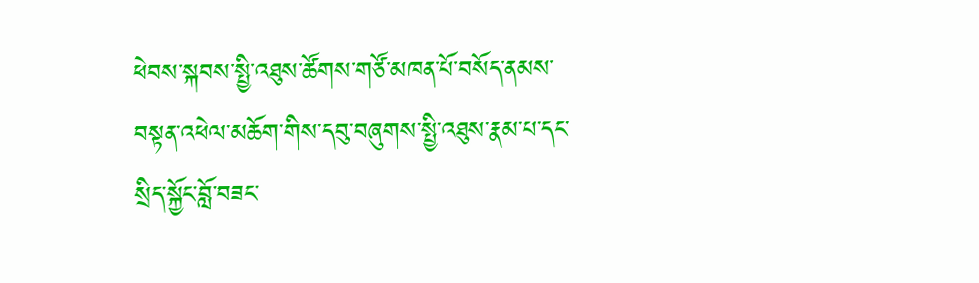ཕེབས་སྐབས་སྤྱི་འཐུས་ཚོགས་གཙོ་མཁན་པོ་བསོད་ནམས་བསྟན་འཕེལ་མཆོག་གིས་དབུ་བཞུགས་སྤྱི་འཐུས་རྣམ་པ་དང་སྲིད་སྐྱོང་བློ་བཟང་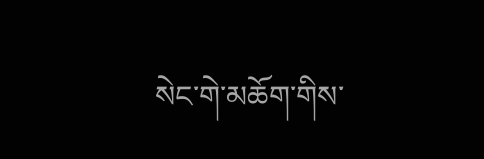སེང་གེ་མཆོག་གིས་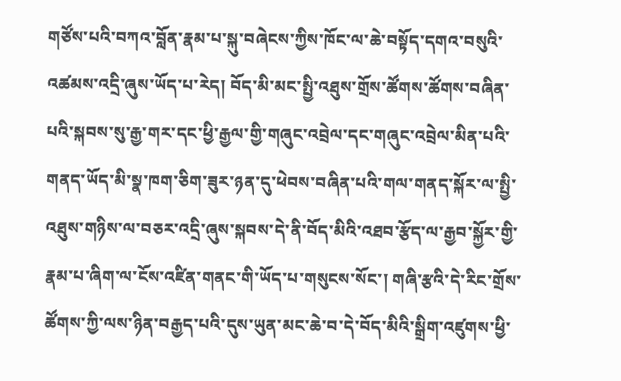གཙོས་པའི་བཀའ་བློན་རྣམ་པ་སྐུ་བཞེངས་ཀྱིས་ཁོང་ལ་ཆེ་བསྟོད་དགའ་བསུའི་འཚམས་འདྲི་ཞུས་ཡོད་པ་རེད། བོད་མི་མང་སྤྱི་འཐུས་གྲོས་ཚོགས་ཚོགས་བཞིན་པའི་སྐབས་སུ་རྒྱ་གར་དང་ཕྱི་རྒྱལ་གྱི་གཞུང་འབྲེལ་དང་གཞུང་འབྲེལ་མིན་པའི་གནད་ཡོད་མི་སྣ་ཁག་ཅིག་ཟུར་ཉན་དུ་ཕེབས་བཞིན་པའི་གལ་གནད་སྐོར་ལ་སྤྱི་འཐུས་གཉིས་ལ་བཅར་འདྲི་ཞུས་སྐབས་དེ་ནི་བོད་མིའི་འཐབ་རྩོད་ལ་རྒྱབ་སྐྱོར་གྱི་རྣམ་པ་ཞིག་ལ་ངོས་འཛིན་གནང་གི་ཡོད་པ་གསུངས་སོང་། གཞི་རྩའི་དེ་རིང་གྲོས་ཚོགས་ཀྱི་ལས་ཉིན་བརྒྱད་པའི་དུས་ཡུན་མང་ཆེ་བ་དེ་བོད་མིའི་སྒྲིག་འཛུགས་ཕྱི་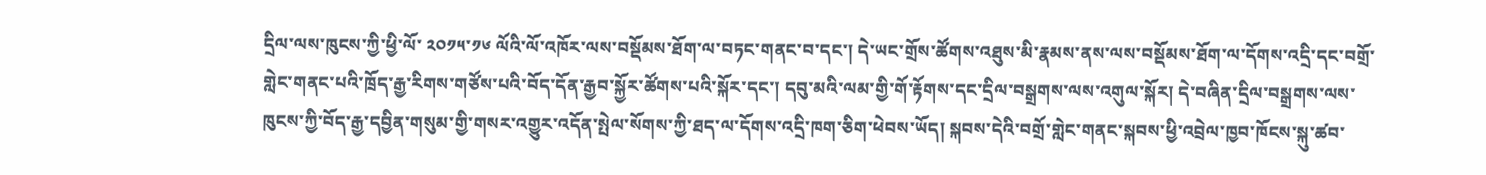དྲིལ་ལས་ཁུངས་ཀྱི་ཕྱི་ལོ་ ༢༠༡༥་༡༦ ལོའི་ལོ་འཁོར་ལས་བསྡོམས་ཐོག་ལ་བཏང་གནང་བ་དང་། དེ་ཡང་གྲོས་ཚོགས་འཐུས་མི་རྣམས་ནས་ལས་བསྡོམས་ཐོག་ལ་དོགས་འདྲི་དང་བགྲོ་གླེང་གནང་པའི་ཁྲོད་རྒྱ་རིགས་གཙོས་པའི་བོད་དོན་རྒྱབ་སྐྱོར་ཚོགས་པའི་སྐོར་དང་། དབུ་མའི་ལམ་གྱི་གོ་རྟོགས་དང་དྲིལ་བསྒྲགས་ལས་འགུལ་སྐོར། དེ་བཞིན་དྲིལ་བསྒྲགས་ལས་ཁུངས་ཀྱི་བོད་རྒྱ་དབྱིན་གསུམ་གྱི་གསར་འགྱུར་འདོན་སྤེལ་སོགས་ཀྱི་ཐད་ལ་དོགས་འདྲི་ཁག་ཅིག་ཕེབས་ཡོད། སྐབས་དེའི་བགྲོ་གླེང་གནང་སྐབས་ཕྱི་འབྲེལ་ཁྱབ་ཁོངས་སྐུ་ཚབ་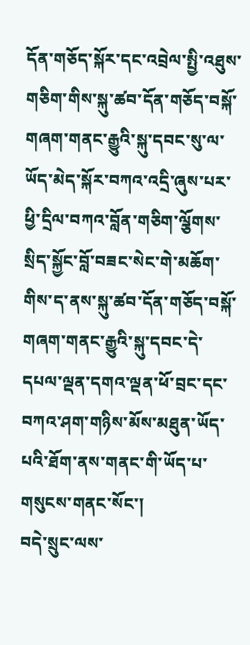དོན་གཅོད་སྐོར་དང་འབྲེལ་སྤྱི་འཐུས་གཅིག་གིས་སྐུ་ཚབ་དོན་གཅོད་བསྐོ་གཞག་གནང་རྒྱུའི་སྐུ་དབང་སུ་ལ་ཡོད་མེད་སྐོར་བཀའ་འདྲི་ཞུས་པར་ཕྱི་དྲིལ་བཀའ་བློན་གཅིག་ལྕོགས་སྲིད་སྐྱོང་བློ་བཟང་སེང་གེ་མཆོག་གིས་ད་ནས་སྐུ་ཚབ་དོན་གཅོད་བསྐོ་གཞག་གནང་རྒྱུའི་སྐུ་དབང་དེ་དཔལ་ལྡན་དགའ་ལྡན་ཕོ་བྲང་དང་བཀའ་ཤག་གཉིས་མོས་མཐུན་ཡོད་པའི་ཐོག་ནས་གནང་གི་ཡོད་པ་གསུངས་གནང་སོང་།
བདེ་སྲུང་ལས་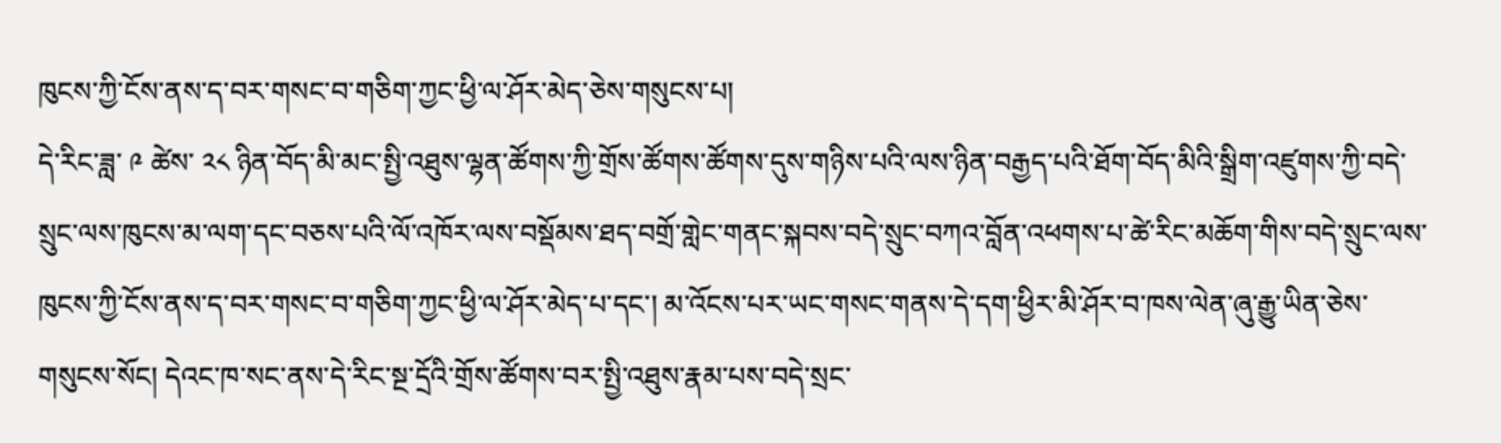ཁུངས་ཀྱི་ངོས་ནས་ད་བར་གསང་བ་གཅིག་ཀྱང་ཕྱི་ལ་ཤོར་མེད་ཅེས་གསུངས་པ།
དེ་རིང་ཟླ་ ༩ ཚེས་ ༢༨ ཉིན་བོད་མི་མང་སྤྱི་འཐུས་ལྷན་ཚོགས་ཀྱི་གྲོས་ཚོགས་ཚོགས་དུས་གཉིས་པའི་ལས་ཉིན་བརྒྱད་པའི་ཐོག་བོད་མིའི་སྒྲིག་འཛུགས་ཀྱི་བདེ་སྲུང་ལས་ཁུངས་མ་ལག་དང་བཅས་པའི་ལོ་འཁོར་ལས་བསྡོམས་ཐད་བགྲོ་གླེང་གནང་སྐབས་བདེ་སྲུང་བཀའ་བློན་འཕགས་པ་ཚེ་རིང་མཆོག་གིས་བདེ་སྲུང་ལས་ཁུངས་ཀྱི་ངོས་ནས་ད་བར་གསང་བ་གཅིག་ཀྱང་ཕྱི་ལ་ཤོར་མེད་པ་དང་། མ་འོངས་པར་ཡང་གསང་གནས་དེ་དག་ཕྱིར་མི་ཤོར་བ་ཁས་ལེན་ཞུ་རྒྱུ་ཡིན་ཅེས་གསུངས་སོང། དེའང་ཁ་སང་ནས་དེ་རིང་སྔ་དྲོའི་གྲོས་ཚོགས་བར་སྤྱི་འཐུས་རྣམ་པས་བདེ་སྲང་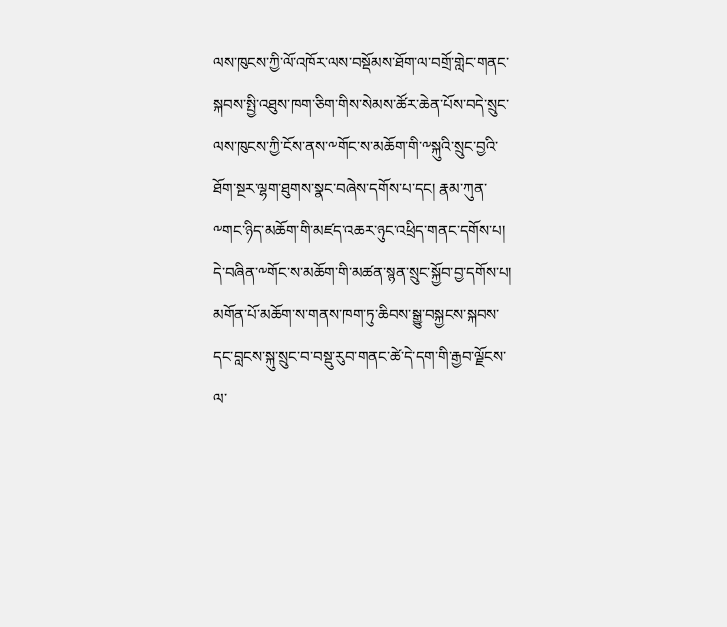ལས་ཁུངས་ཀྱི་ལོ་འཁོར་ལས་བསྡོམས་ཐོག་ལ་བགྲོ་གླེང་གནང་སྐབས་སྤྱི་འཐུས་ཁག་ཅིག་གིས་སེམས་ཚོར་ཆེན་པོས་བདེ་སྲུང་ལས་ཁུངས་ཀྱི་ངོས་ནས་༸གོང་ས་མཆོག་གི་༸སྐུའི་སྲུང་བྱའི་ཐོག་སྔར་ལྷག་ཐུགས་སྣང་བཞེས་དགོས་པ་དང། རྣམ་ཀུན་༸གང་ཉིད་མཆོག་གི་མཛད་འཆར་ཉུང་འཕྲིད་གནང་དགོས་པ། དེ་བཞིན་༸གོང་ས་མཆོག་གི་མཚན་སྙན་སྲུང་སྐྱོབ་བྱ་དགོས་པ།  མགོན་པོ་མཆོག་ས་གནས་ཁག་ཏུ་ཆིབས་སྒྱུ་བསྐྱངས་སྐབས་དང་བླངས་སྐུ་སྲུང་བ་བསྡུ་རུབ་གནང་ཚེ་དེ་དག་གི་རྒྱབ་ལྗོངས་ལ་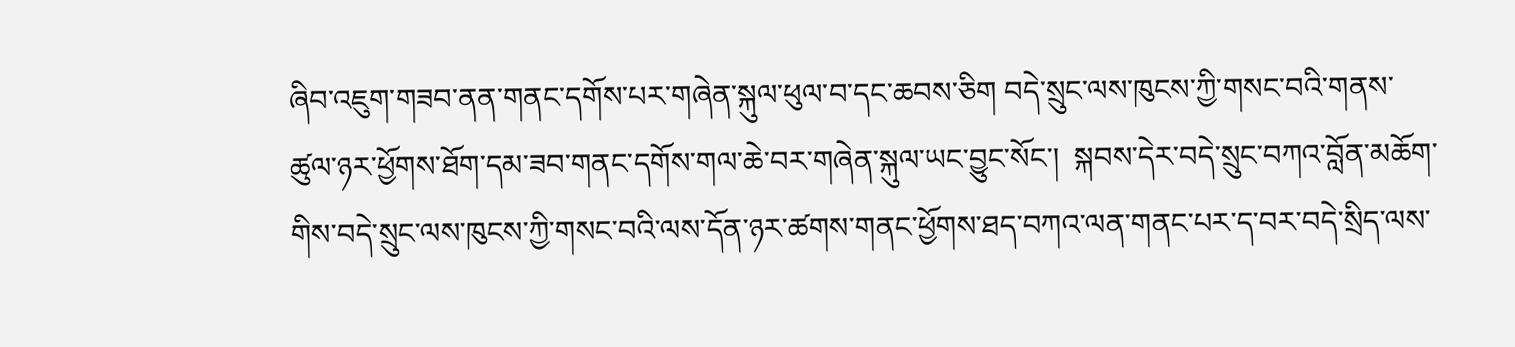ཞིབ་འཇུག་གཟབ་ནན་གནང་དགོས་པར་གཞེན་སྐུལ་ཕུལ་བ་དང་ཆབས་ཅིག བདེ་སྲུང་ལས་ཁུངས་ཀྱི་གསང་བའི་གནས་ཚུལ་ཉར་ཕྱོགས་ཐོག་དམ་ཟབ་གནང་དགོས་གལ་ཆེ་བར་གཞེན་སྐུལ་ཡང་བྱུང་སོང་།  སྐབས་དེར་བདེ་སྲུང་བཀའ་བློན་མཆོག་གིས་བདེ་སྲུང་ལས་ཁུངས་ཀྱི་གསང་བའི་ལས་དོན་ཉར་ཚགས་གནང་ཕྱོགས་ཐད་བཀའ་ལན་གནང་པར་ད་བར་བདེ་སྲིད་ལས་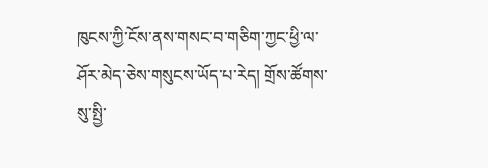ཁུངས་ཀྱི་ངོས་ནས་གསང་བ་གཅིག་ཀྱང་ཕྱི་ལ་ཤོར་མེད་ཅེས་གསུངས་ཡོད་པ་རེད། གྲོས་ཚོགས་སུ་སྤྱི་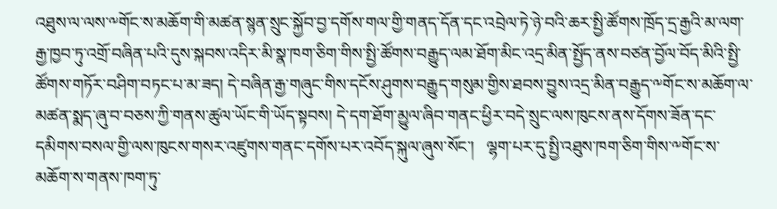འཐུས་ལ་ལས་༸གོང་ས་མཆོག་གི་མཚན་སྙན་སྲུང་སྐྱོབ་བྱ་དགོས་གལ་གྱི་གནད་དོན་དང་འབྲེལ་ཏེ་ཉེ་བའི་ཆར་སྤྱི་ཚོགས་ཁྲོད་དྲ་རྒྱའི་མ་ལག་རྒྱ་ཁྱབ་ཏུ་འགྲོ་བཞིན་པའི་དུས་སྐབས་འདིར་མི་སྣ་ཁག་ཅིག་གིས་སྤྱི་ཚོགས་བརྒྱུད་ལམ་ཐོག་མིང་འདྲ་མིན་སྤྱོད་ནས་བཙན་བྱོལ་བོད་མིའི་སྤྱི་ཚོགས་གཏོར་བཤིག་བཏང་པ་མ་ཟད། དེ་བཞིན་རྒྱ་གཞུང་གིས་དངོས་ཤུགས་བརྒྱུད་གསུམ་གྱིས་ཐབས་བྱུས་འདྲ་མིན་བརྒྱུད་༸གོང་ས་མཆོག་ལ་མཚན་སྨད་ཞུ་བ་བཅས་ཀྱི་གནས་ཚུལ་ཡོང་གི་ཡོད་སྟབས། དེ་དག་ཐོག་མྱུལ་ཞིབ་གནང་ཕྱིར་བདེ་སྲུང་ལས་ཁུངས་ནས་དོགས་ཟོན་དང་དམིགས་བསལ་གྱི་ལས་ཁུངས་གསར་འཛུགས་གནང་དགོས་པར་འབོད་སྐུལ་ཞུས་སོང་།   ལྷག་པར་དུ་སྤྱི་འཐུས་ཁག་ཅིག་གིས་༸གོང་ས་མཆོག་ས་གནས་ཁག་ཏུ་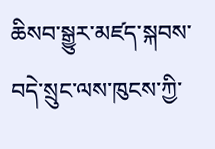ཆིསབ་སྒྱུར་མཛད་སྐབས་བདེ་སྲུང་ལས་ཁུངས་ཀྱི་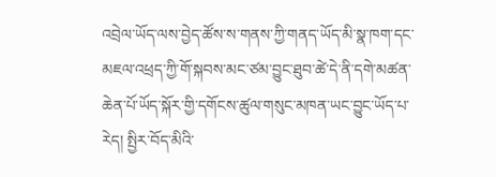འབྲེལ་ཡོད་ལས་བྱེད་ཚོས་ས་གནས་ཀྱི་གནད་ཡོད་མི་སྣ་ཁག་དང་མཇལ་འཕྲད་ཀྱི་གོ་སྐབས་མང་ཙམ་བྱུང་ཐུབ་ཚེ་དེ་ནི་དགེ་མཚན་ཆེན་པོ་ཡོད་སྐོར་གྱི་དགོངས་ཚུལ་གསུང་མཁན་ཡང་བྱུང་ཡོད་པ་རེད། སྤྱིར་བོད་མིའི་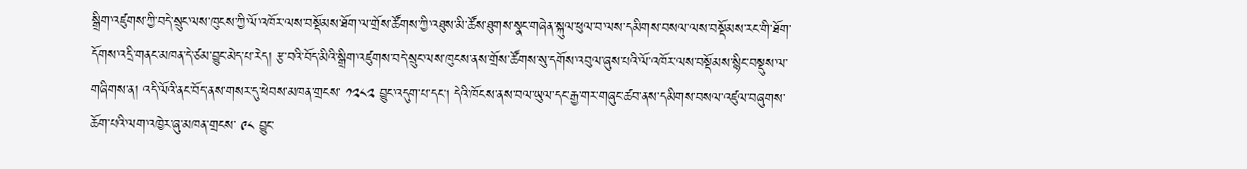སྒྲིག་འཛུགས་ཀྱི་བདེ་སྲུང་ལས་ཁུངས་ཀྱི་ལོ་འཁོར་ལས་བསྡོམས་ཐོག་ལ་གྲོས་ཚོགས་ཀྱི་འཐུས་མི་ཚོས་ཐུགས་སྣང་གཞེན་སྐུལ་ཕུལ་བ་ལས་དམིགས་བསལ་ལས་བསྡོམས་རང་གི་ཐོག་དོགས་འདྲི་གནང་མཁན་དེ་ཙམ་བྱུང་མེད་པ་རེད། རྩ་བའི་བོད་མིའི་སྒྲིག་འཛུགས་བདེ་སྲུང་ལས་ཁུངས་ནས་གྲོས་ཚོགས་སུ་དགོས་འབུལ་ཞུས་པའི་ལོ་འཁོར་ལས་བསྡོམས་སྙིང་བསྡུས་ལ་གཞིགས་ན། འདི་ལོའི་ནང་བོད་ནས་གསར་དུ་ཕེབས་མཁན་གྲངས་ ༡༢༨༢ བྱུང་འདུག་པ་དང། དེའི་ཁོངས་ནས་བལ་ཡུལ་དང་རྒྱ་གར་གཞུང་ཚབ་ནས་དམིགས་བསལ་འཛུལ་བཞུགས་ཆོག་པའི་ལག་འཁྱེར་ཞུ་མཁན་གྲངས་ ༩༨ བྱུང་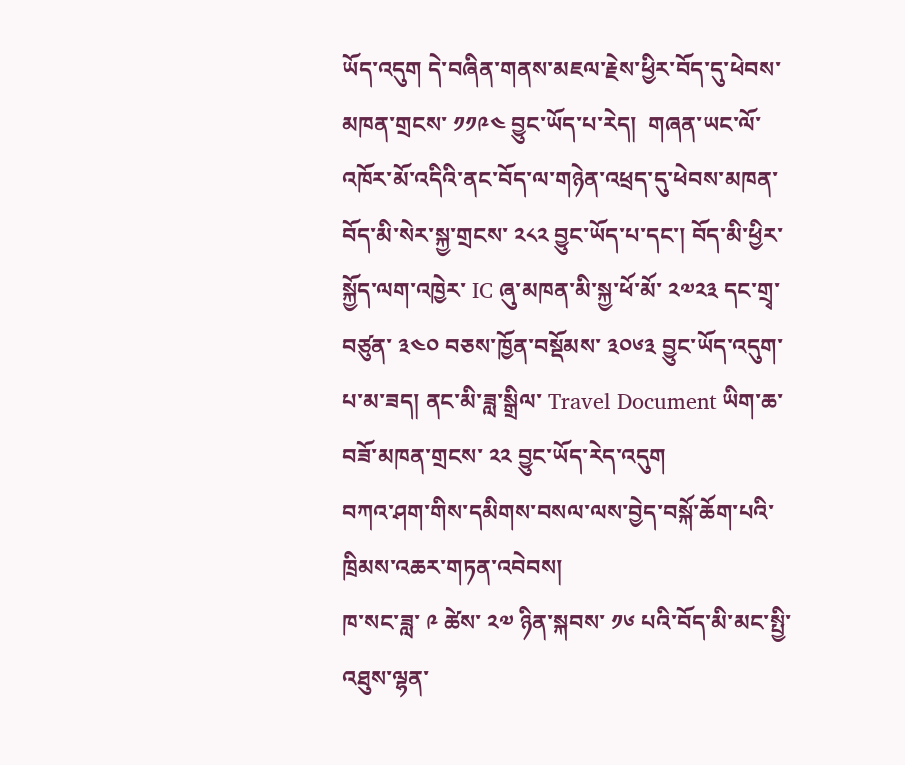ཡོད་འདུག དེ་བཞིན་གནས་མཇལ་རྗེས་ཕྱིར་བོད་དུ་ཕེབས་མཁན་གྲངས་ ༡༡༩༤ བྱུང་ཡོད་པ་རེད།  གཞན་ཡང་ལོ་འཁོར་མོ་འདིའི་ནང་བོད་ལ་གཉེན་འཕྲད་དུ་ཕེབས་མཁན་བོད་མི་སེར་སྐྱ་གྲངས་ ༢༨༢ བྱུང་ཡོད་པ་དང་། བོད་མི་ཕྱིར་སྐྱོད་ལག་འཁྱེར་ IC ཞུ་མཁན་མི་སྐྱ་ཕོ་མོ་ ༢༧༢༣ དང་གྲྭ་བཙུན་ ༣༤༠ བཅས་ཁྱོན་བསྡོམས་ ༣༠༦༣ བྱུང་ཡོད་འདུག་པ་མ་ཟད། ནང་མི་ཟླ་སྒྲིལ་ Travel Document ཡིག་ཆ་བཟོ་མཁན་གྲངས་ ༢༢ བྱུང་ཡོད་རེད་འདུག
བཀའ་ཤག་གིས་དམིགས་བསལ་ལས་བྱེད་བསྐོ་ཆོག་པའི་ཁྲིམས་འཆར་གཏན་འབེབས།
ཁ་སང་ཟླ་ ༩ ཚེས་ ༢༧ ཉིན་སྐབས་ ༡༦ པའི་བོད་མི་མང་སྤྱི་འཐུས་ལྷན་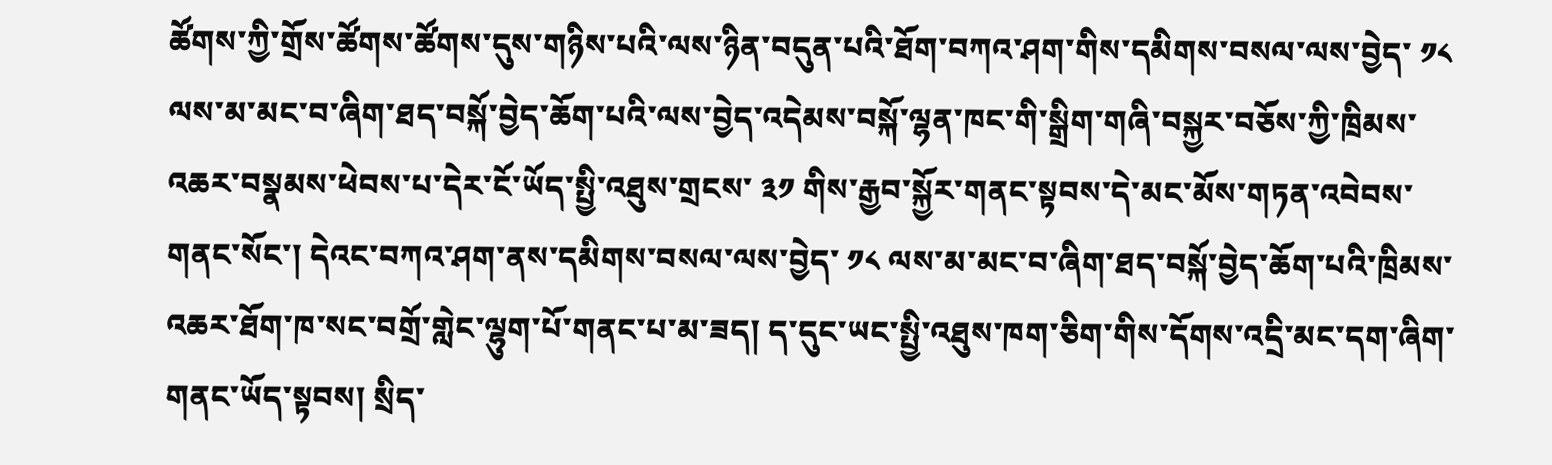ཚོགས་ཀྱི་གྲོས་ཚོགས་ཚོགས་དུས་གཉིས་པའི་ལས་ཉིན་བདུན་པའི་ཐོག་བཀའ་ཤག་གིས་དམིགས་བསལ་ལས་བྱེད་ ༡༨ ལས་མ་མང་བ་ཞིག་ཐད་བསྐོ་བྱེད་ཆོག་པའི་ལས་བྱེད་འདེམས་བསྐོ་ལྷན་ཁང་གི་སྒྲིག་གཞི་བསྐྱར་བཅོས་ཀྱི་ཁྲིམས་འཆར་བསྣམས་ཕེབས་པ་དེར་ངོ་ཡོད་སྤྱི་འཐུས་གྲངས་ ༣༡ གིས་རྒྱབ་སྐྱོར་གནང་སྟབས་དེ་མང་མོས་གཏན་འབེབས་གནང་སོང་། དེའང་བཀའ་ཤག་ནས་དམིགས་བསལ་ལས་བྱེད་ ༡༨ ལས་མ་མང་བ་ཞིག་ཐད་བསྐོ་བྱེད་ཆོག་པའི་ཁྲིམས་འཆར་ཐོག་ཁ་སང་བགྲོ་གླེང་ལྷུག་པོ་གནང་པ་མ་ཟད། ད་དུང་ཡང་སྤྱི་འཐུས་ཁག་ཅིག་གིས་དོགས་འདྲི་མང་དག་ཞིག་གནང་ཡོད་སྟབས། སྲིད་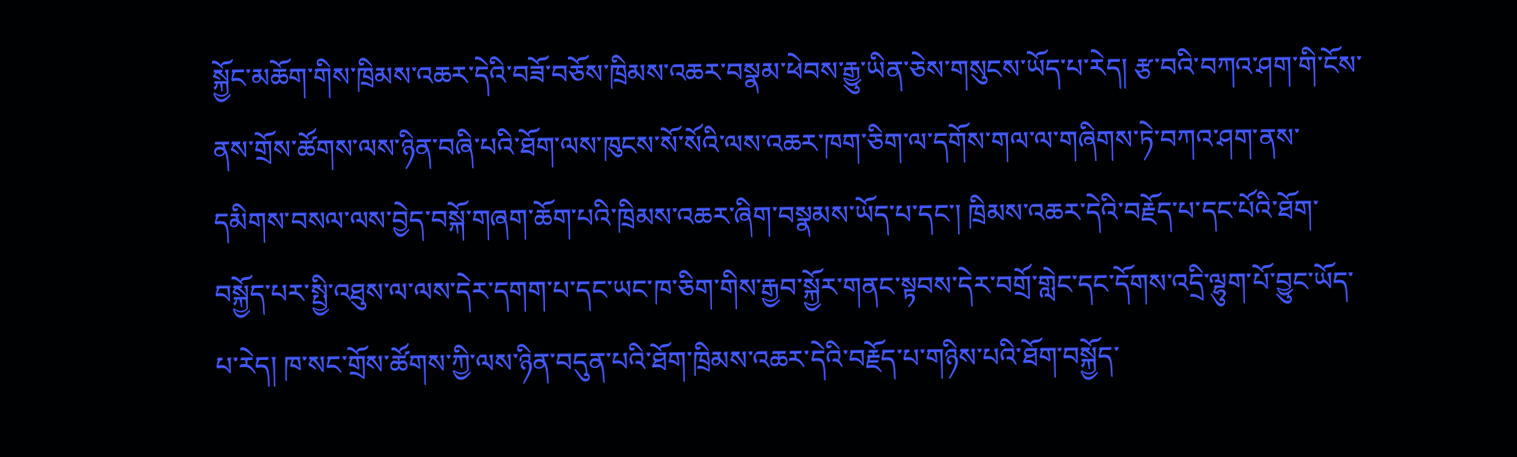སྐྱོང་མཆོག་གིས་ཁྲིམས་འཆར་དེའི་བཟོ་བཅོས་ཁྲིམས་འཆར་བསྣམ་ཕེབས་རྒྱུ་ཡིན་ཅེས་གསུངས་ཡོད་པ་རེད། རྩ་བའི་བཀའ་ཤག་གི་ངོས་ནས་གྲོས་ཚོགས་ལས་ཉིན་བཞི་པའི་ཐོག་ལས་ཁུངས་སོ་སོའི་ལས་འཆར་ཁག་ཅིག་ལ་དགོས་གལ་ལ་གཞིགས་ཏེ་བཀའ་ཤག་ནས་དམིགས་བསལ་ལས་བྱེད་བསྐོ་གཞག་ཆོག་པའི་ཁྲིམས་འཆར་ཞིག་བསྣམས་ཡོད་པ་དང་། ཁྲིམས་འཆར་དེའི་བརྗོད་པ་དང་པོའི་ཐོག་བསྐྱོད་པར་སྤྱི་འཐུས་ལ་ལས་དེར་དགག་པ་དང་ཡང་ཁ་ཅིག་གིས་རྒྱབ་སྐྱོར་གནང་སྟབས་དེར་བགྲོ་གླེང་དང་དོགས་འདྲི་ལྷུག་པོ་བྱུང་ཡོད་པ་རེད། ཁ་སང་གྲོས་ཚོགས་ཀྱི་ལས་ཉིན་བདུན་པའི་ཐོག་ཁྲིམས་འཆར་དེའི་བརྗོད་པ་གཉིས་པའི་ཐོག་བསྐྱོད་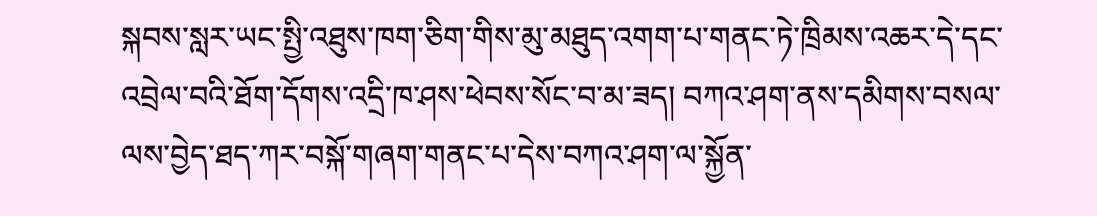སྐབས་སླར་ཡང་སྤྱི་འཐུས་ཁག་ཅིག་གིས་མུ་མཐུད་འགག་པ་གནང་ཏེ་ཁྲིམས་འཆར་དེ་དང་འབྲེལ་བའི་ཐོག་དོགས་འདྲི་ཁ་ཤས་ཕེབས་སོང་བ་མ་ཟད། བཀའ་ཤག་ནས་དམིགས་བསལ་ལས་བྱེད་ཐད་ཀར་བསྐོ་གཞག་གནང་པ་དེས་བཀའ་ཤག་ལ་སྐྱོན་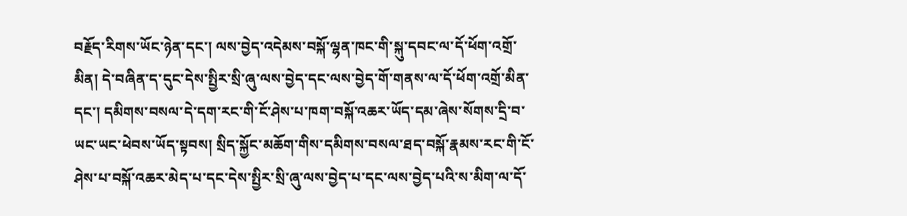བརྗོད་རིགས་ཡོང་ཉེན་དང་། ལས་བྱེད་འདེམས་བསྐོ་ལྷན་ཁང་གི་སྐུ་དབང་ལ་དོ་ཕོག་འགྲོ་མིན། དེ་བཞིན་ད་དུང་དེས་སྤྱིར་སྲི་ཞུ་ལས་བྱེད་དང་ལས་བྱེད་གོ་གནས་ལ་དོ་ཕོག་འགྲོ་མིན་དང་། དམིགས་བསལ་དེ་དག་རང་གི་ངོ་ཤེས་པ་ཁག་བསྐོ་འཆར་ཡོད་དམ་ཞེས་སོགས་དྲི་བ་ཡང་ཡང་ཕེབས་ཡོད་སྟབས། སྲིད་སྐྱོང་མཆོག་གིས་དམིགས་བསལ་ཐད་བསྐོ་རྣམས་རང་གི་ངོ་ཤེས་པ་བསྐོ་འཆར་མེད་པ་དང་དེས་སྤྱིར་སྲི་ཞུ་ལས་བྱེད་པ་དང་ལས་བྱེད་པའི་ས་མིག་ལ་དོ་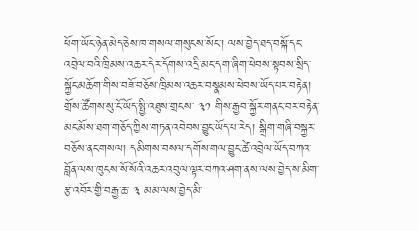ཕོག་ཡོང་ཉེན་མེད་ཅེས་ཁ་གསལ་གསུངས་སོང་། ལས་བྱེད་ཐད་བསྐོ་དང་འབྲེལ་བའི་ཁྲིམས་འཆར་དེར་དོགས་འདྲི་མང་དག་ཞིག་ཕེབས་སྟབས་སྲིད་སྐྱོང་མཆོག་གིས་བཟོ་བཅོས་ཁྲིམས་འཆར་བསྣམས་ཕེབས་ཡོད་པར་བརྟེན། གྲོས་ཚོགས་སུ་ངོ་ཡོད་སྤྱི་འཐུས་གྲངས་ ༣༡ གིས་རྒྱབ་སྐྱོར་གནང་བར་བརྟེན་མང་མོས་ཐག་གཅོད་ཀྱིས་གཏན་འབེབས་བྱུང་ཡོད་པ་རེད། སྒྲིག་གཞི་བསྐྱར་བཅོས་ནང་གསལ། དམིགས་བསལ་དགོས་གལ་བྱུང་ཚེ་འབྲེལ་ཡོད་བཀའ་བློན་ལས་ཁུངས་སོ་སོའི་འཆར་འབུལ་ལྟར་བཀའ་ཤག་ནས་ལས་བྱེད་ས་མིག་རྩ་འབོར་གྱི་བརྒྱ་ཆ་ ༣ མམ་ལས་བྱེད་མི་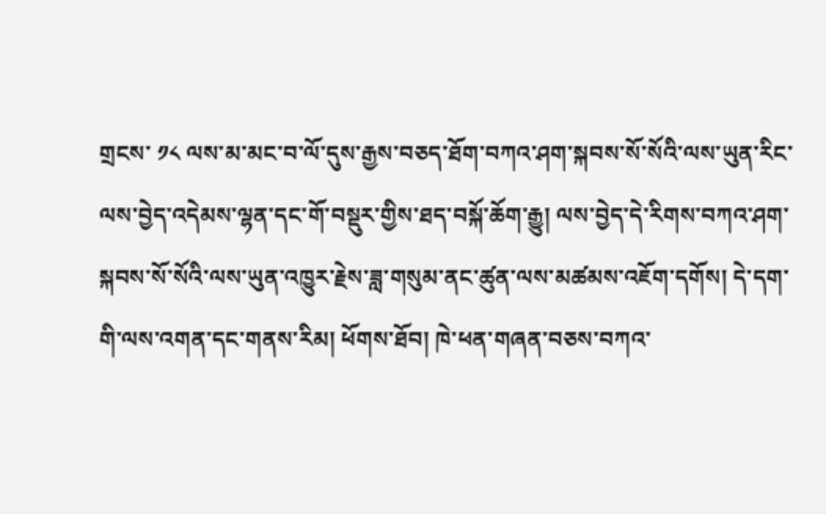གྲངས་ ༡༨ ལས་མ་མང་བ་ལོ་དུས་རྒྱས་བཅད་ཐོག་བཀའ་ཤག་སྐབས་སོ་སོའི་ལས་ཡུན་རིང་ལས་བྱེད་འདེམས་ལྷན་དང་གོ་བསྡུར་གྱིས་ཐད་བསྐོ་ཆོག་རྒྱུ། ལས་བྱེད་དེ་རིགས་བཀའ་ཤག་སྐབས་སོ་སོའི་ལས་ཡུན་འཁྱུར་རྗེས་ཟླ་གསུམ་ནང་ཚུན་ལས་མཚམས་འཇོག་དགོས། དེ་དག་གི་ལས་འགན་དང་གནས་རིམ། ཕོགས་ཐོབ། ཁེ་ཕན་གཞན་བཅས་བཀའ་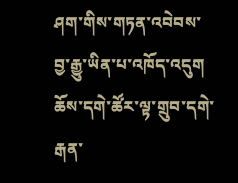ཤག་གིས་གཏན་འབེབས་བྱ་རྒྱུ་ཡིན་པ་འཁོད་འདུག
ཆོས་དགེ་ཚོར་ལྟ་གྲུབ་དགེ་རྒན་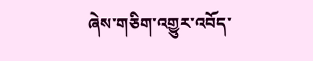ཞེས་གཅིག་འགྱུར་འབོད་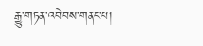རྒྱུ་གཏན་འབེབས་གནང་པ།